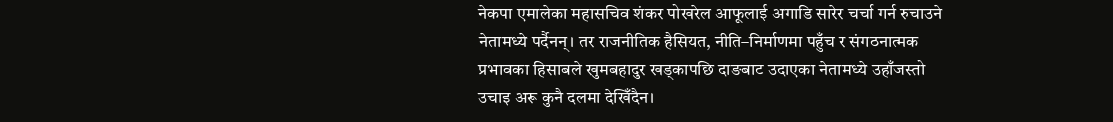नेकपा एमालेका महासचिव शंकर पोखरेल आफूलाई अगाडि सारेर चर्चा गर्न रुचाउने नेतामध्ये पर्दैनन्। तर राजनीतिक हैसियत, नीति–निर्माणमा पहुँच र संगठनात्मक प्रभावका हिसाबले खुमबहादुर खड्कापछि दाङबाट उदाएका नेतामध्ये उहाँजस्तो उचाइ अरू कुनै दलमा देखिँदैन।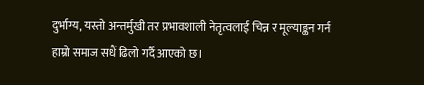दुर्भाग्य, यस्तो अन्तर्मुखी तर प्रभावशाली नेतृत्वलाई चिन्न र मूल्याङ्कन गर्न हाम्रो समाज सधैं ढिलो गर्दै आएको छ।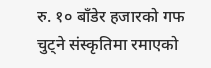रु. १० बाँडेर हजारको गफ चुट्ने संस्कृतिमा रमाएको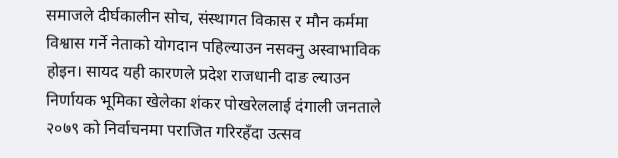समाजले दीर्घकालीन सोच, संस्थागत विकास र मौन कर्ममा विश्वास गर्ने नेताको योगदान पहिल्याउन नसक्नु अस्वाभाविक होइन। सायद यही कारणले प्रदेश राजधानी दाङ ल्याउन निर्णायक भूमिका खेलेका शंकर पोखरेललाई दंगाली जनताले २०७९ को निर्वाचनमा पराजित गरिरहँदा उत्सव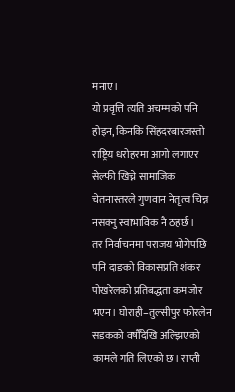मनाए।
यो प्रवृत्ति त्यति अचम्मको पनि होइन, किनकि सिंहदरबारजस्तो राष्ट्रिय धरोहरमा आगो लगाएर सेल्फी खिच्ने सामाजिक चेतनास्तरले गुणवान नेतृत्व चिन्न नसक्नु स्वाभाविक नै ठहर्छ।
तर निर्वाचनमा पराजय भोगेपछि पनि दाङको विकासप्रति शंकर पोखरेलको प्रतिबद्धता कमजोर भएन। घोराही–तुल्सीपुर फोरलेन सडकको वर्षौँदेखि अल्झिएको कामले गति लिएको छ। राप्ती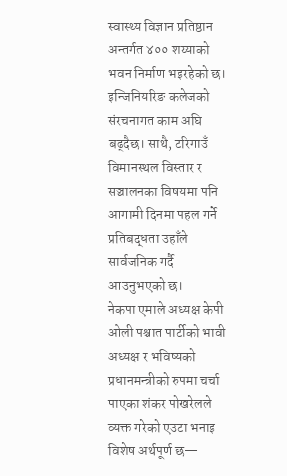स्वास्थ्य विज्ञान प्रतिष्ठान अन्तर्गत ४०० शय्याको भवन निर्माण भइरहेको छ। इन्जिनियरिङ कलेजको संरचनागत काम अघि बढ्दैछ। साथै, टरिगाउँ विमानस्थल विस्तार र सञ्चालनका विषयमा पनि आगामी दिनमा पहल गर्ने प्रतिबद्धता उहाँले सार्वजनिक गर्दै आउनुभएको छ।
नेकपा एमाले अध्यक्ष केपी ओली पश्चात पार्टीको भावी अध्यक्ष र भविष्यको प्रधानमन्त्रीको रुपमा चर्चा पाएका शंकर पोखरेलले व्यक्त गरेको एउटा भनाइ विशेष अर्थपूर्ण छ—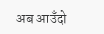अब आउँदो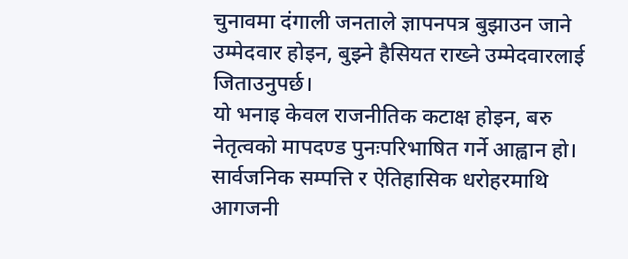चुनावमा दंगाली जनताले ज्ञापनपत्र बुझाउन जाने उम्मेदवार होइन, बुझ्ने हैसियत राख्ने उम्मेदवारलाई जिताउनुपर्छ।
यो भनाइ केवल राजनीतिक कटाक्ष होइन, बरु नेतृत्वको मापदण्ड पुनःपरिभाषित गर्ने आह्वान हो।
सार्वजनिक सम्पत्ति र ऐतिहासिक धरोहरमाथि आगजनी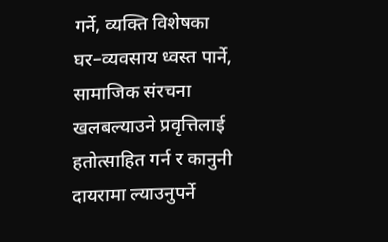गर्ने, व्यक्ति विशेषका घर–व्यवसाय ध्वस्त पार्ने, सामाजिक संरचना खलबल्याउने प्रवृत्तिलाई हतोत्साहित गर्न र कानुनी दायरामा ल्याउनुपर्ने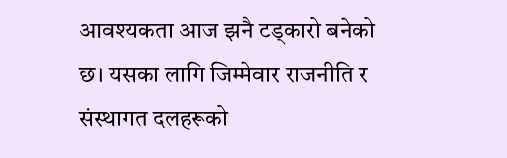आवश्यकता आज झनै टड्कारो बनेको छ। यसका लागि जिम्मेवार राजनीति र संस्थागत दलहरूको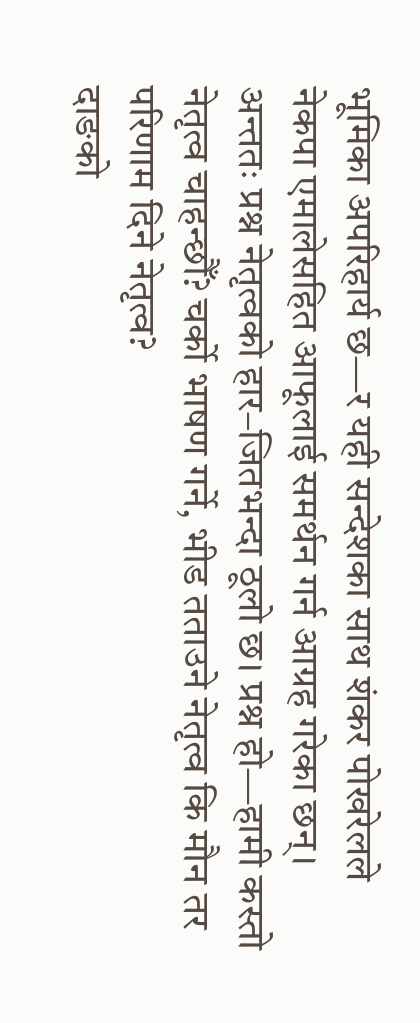भूमिका अपरिहार्य छ—र यही सन्देशका साथ शंकर पोखरेलले नेकपा एमालेसहित आफूलाई समर्थन गर्न आग्रह गरेका छन्।
अन्ततः प्रश्न नेतृत्वको हार–जितभन्दा ठूलो छ। प्रश्न हो—हामी कस्तो नेतृत्व चाहन्छौँ? चर्को भाषण गर्ने, भीड तताउने नेतृत्व कि मौन तर परिणाम दिने नेतृत्व?
दाङको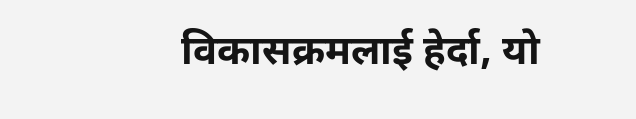विकासक्रमलाई हेर्दा, यो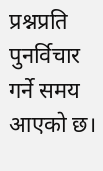प्रश्नप्रति पुनर्विचार गर्ने समय आएको छ।